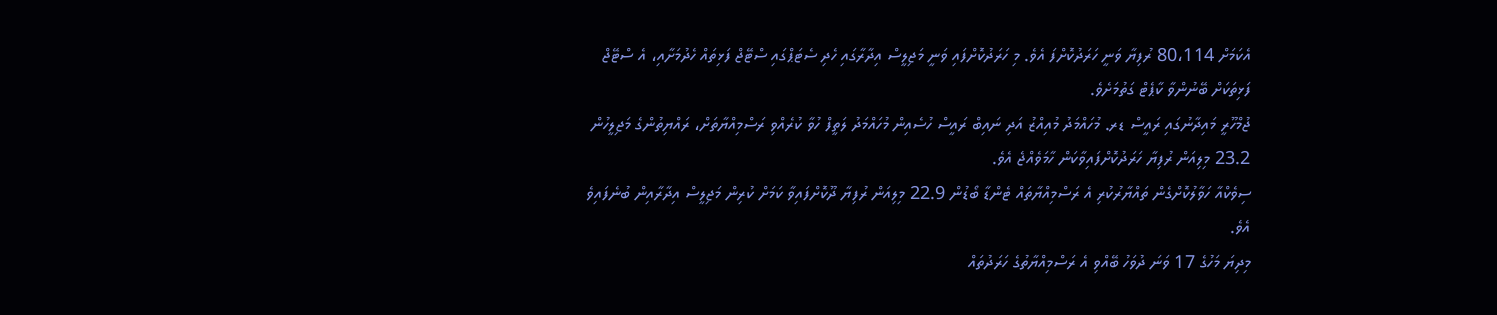އެކަމަށް 80،114 ރުފިޔާ ވަނީ ހަރަދުކޮށްފަ އެވެ. މި ހަރަދުކޮށްފައި ވަނީ މަޖިލީސް އިދާރާގައި ހެދި ސެޓަޕްގައި ސްޓޭޖް ފަޅިތައް ހެދުމަށާއި، އެ ސްޓޭޖް ފަޅިތަކަށް ބޭނުންވާ ކާޕެޓް ގަތުމަށެވެ.
ޖުމްހޫރީ މައިދާނުގައި ރައީސް ޑރ. މުހައްމަދު މުއިއްޒު އަދި ނައިބް ރައީސް ހުސެއިން މުހައްމަދު ލަތީފް ހުވާ ކުރެއްވި ރަސްމިއްޔާތަށް، ރައްޔިތުންގެ މަޖިލީހުން 23.2 މިލިއަން ރުފިޔާ ހަރަދުކޮށްފައިވާކަން ހާމަވެއްޖެ އެވެ.
ސިވެކްއާ ހަވާލުކޮށްގެން ތައްޔާރުކުރި އެ ރަސްމިއްޔާތައް ޓެންޑާ ބޯޑުން 22.9 މިލިއަން ރުފިޔާ ދޫކޮށްފައިވާ ކަމަށް ކުރިން މަޖިލީސް އިދާރާއިން ބުނެފައިވެ އެވެ.
މިދިޔަ މަހުގެ 17 ވަނަ ދުވަހު ބޭއްވި އެ ރަސްމިއްޔާތުގެ ހަރަދުތައް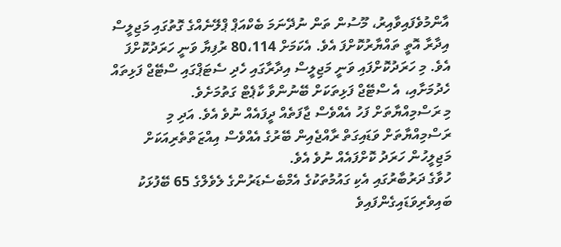އާންމުވެފައިވާއިރު، މޫސުން ތަން ނުދޭނަމަ ބެކްއަޕް ޕްލޭނެއްގެ ގޮތުގައި މަޖިލީސް އިދާރާ އޮތީ ތައްޔާރުކޮށްފަ އެވެ. އެކަމަށް 80،114 ރުފިޔާ ވަނީ ހަރަދުކޮށްފަ އެވެ. މި ހަރަދުކޮށްފައި ވަނީ މަޖިލީސް އިދާރާގައި ހެދި ސެޓަޕްގައި ސްޓޭޖް ފަޅިތައް ހެދުމަށާއި، އެ ސްޓޭޖް ފަޅިތަކަށް ބޭނުންވާ ކާޕެޓް ގަތުމަށެވެ.
މި ރަސްމިއްޔާތަށް ފަހު އެއްވެސް ޖާފަތެއް ދީފައެއް ނުވެ އެވެ. އަދި މި ރަސްމިއްޔާތަށް ވަޑައިގަތް ރާއްޖެއިން ބޭރުގެ އެއްވެސް އިއްޒަތްތެރިއަކަށް މަޖިލީހުން ހަރަދު ކޮށްފައެއް ނުވެ އެވެ.
ހުވާގެ ދަރުބާރުގައި އެކި ގައުމުތަކުގެ އެމްބެސެޑަރުންގެ ލެވެލްގެ 65 ބޭފުޅަކު ބައިވެރިވަޑައިގެންފައިވެ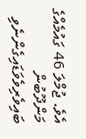އެވެ. ޖުމްލަ 46 ގައުމެއްގެ މަންދޫބުން ބައިވެރިވެވަޑައިގެންނެވި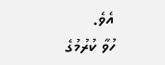އެވެ.
ހުވާ ކުރުމުގެ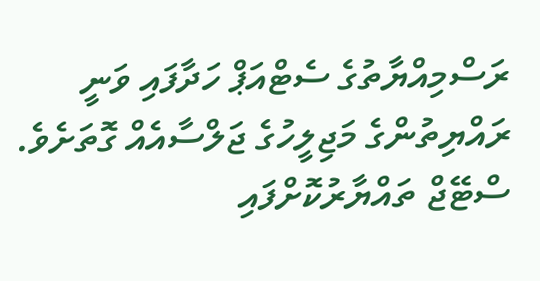ރަސްމިއްޔާތުގެ ސެޓްއަޕް ހަދާފައި ވަނީ ރައްޔިތުންގެ މަޖިލީހުގެ ޖަލްސާއެއް ގޮތަށެވެ. ސްޓޭޖް ތައްޔާރުކޮށްފައި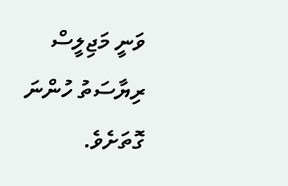ވަނީ މަޖިލީސް ރިޔާސަތު ހުންނަ ގޮތަށެވެ.